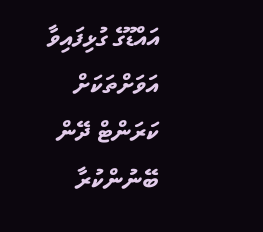އައްޑޫގެ ގުޅިފައިވާ އަވަށްތަކަށް ކަރަންޓް ދޭން ބޭނުންކުރާ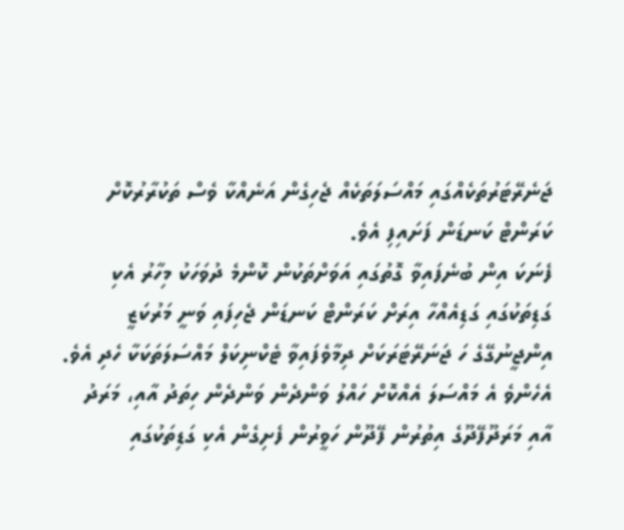ޖަނެރޭޓަރުތަކެއްގައި މައްސަލަތަކެއް ޖެހިގެން އަނެއްކާ ވެސް ތަކުރާރުކޮށް ކަރަންޓް ކަނޑަން ފަށައިފި އެވެ.
ފެނަކަ އިން ބުނެފައިވާ ގޮތުގައި އަވަށްތަކުން ކޮންމެ ދުވަހަކު މިހާރު އެކި ގަޑިތަކުގައި ގަޑިއެއްހާ އިރަށް ކަރަންޓް ކަނޑަން ޖެހިފައި ވަނީ މަރުކަޒީ އިންޖީނުގޭގެ ހަ ޖަނަރޭޓަރަކަށް ދިމާވެފައިވާ ޓެކްނިކަލް މައްސަލަތަކަކާ ހެދި އެވެ. އެހެންވެ އެ މައްސަލަ އެއްކޮށް ހައްލު ވަންދެން ވަންދެން ހިތަދު އާއި، މަރަދު އާއި މަރަދޫފޭދޫގެ އިތުރުން ފޭދޫން ހަވީރުން ފެށިގެން އެކި ގަޑިތަކުގައި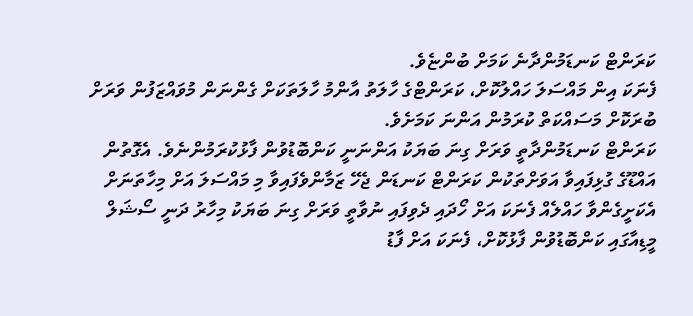ކަރަންޓް ކަނޑަމުންދާނެ ކަމަށް ބުންޏެވެ.
ފެނަކަ އިން މައްސަލަ ހައްލުކޮށް، ކަރަންޓްގެ ހާލަތު އާންމު ހާލަތަކަށް ގެންނަން މުވައްޒަފުން ވަރަށް ބުރަކޮށް މަސައްކަތް ކުރަމުން އަންނަ ކަމަށެވެ.
ކަރަންޓް ކަނޑަމުންދާތީ ވަރަށް ގިނަ ބަޔަކު އަންނަނީ ކަންބޮޑުވުން ފާޅުކުރަމުންނެވެ. އެގޮތުން އައްޑޫގެ ގުޅިފައިވާ އަވަށްތަކުން ކަރަންޓް ކަނޑަން ޖެހޭ ޒަމާންވެފައިވާ މި މައްސަލަ އަށް މިހާތަނަށް އެކަށީގެންވާ ހައްލެއް ފެނަކަ އަށް ހޯދައި ދެވިފައި ނުވާތީ ވަރަށް ގިނަ ބަޔަކު މިހާރު ދަނީ ސޯޝަލް މީޑިއާގައި ކަންބޮޑުވުން ފާޅުކޮށް، ފެނަކަ އަށް ފާޑު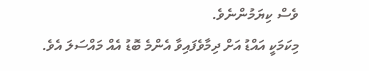ވެސް ކިޔަމުންނެވެ.
މިކަމަކީ އައްޑު އަށް ދިމާވެފައިވާ އެންމެ ބޮޑު އެއް މައްސަލަ އެވެ.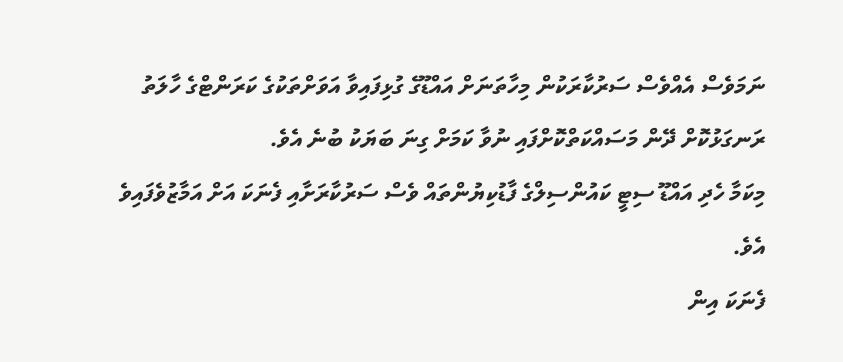ނަމަވެސް އެއްވެސް ސަރުކާރަކުން މިހާތަނަށް އައްޑޫގެ ގުޅިފައިވާ އަވަށްތަކުގެ ކަރަންޓްގެ ހާލަތު ރަނގަޅުކޮށް ދޭން މަސައްކަތްކޮށްފައި ނުވާ ކަމަށް ގިނަ ބަޔަކު ބުނެ އެވެ.
މިކަމާ ހެދި އައްޑޫ ސިޓީ ކައުންސިލްގެ ފާޑުކިޔުންތައް ވެސް ސަރުކާރަށާއި ފެނަކަ އަށް އަމާޒުވެފައިވެ އެވެ.
ފެނަކަ އިން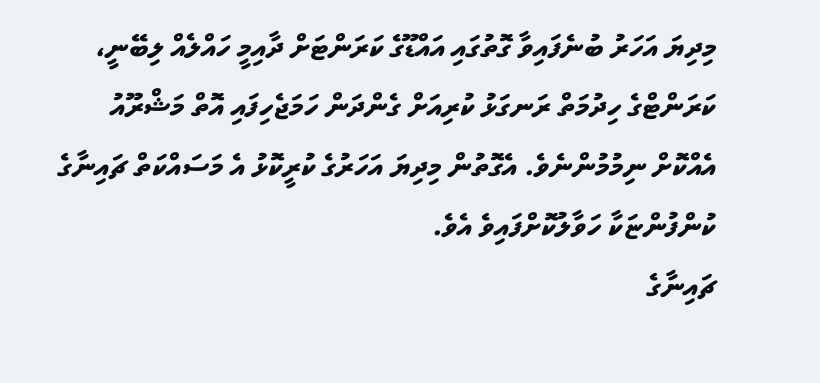މިދިޔަ އަހަރު ބުނެފައިވާ ގޮތުގައި އައްޑޫގެ ކަރަންޓަށް ދާއިމީ ހައްލެއް ލިބޭނީ، ކަރަންޓްގެ ހިދުމަތް ރަނގަޅު ކުރިއަށް ގެންދަން ހަމަޖެހިފައި އޮތް މަޝްރޫއު އެއްކޮށް ނިމުމުންނެވެ. އެގޮތުން މިދިޔަ އަހަރުގެ ކުރީކޮޅު އެ މަސައްކަތް ޗައިނާގެ ކުންފުންޏަކާ ހަވާލުކޮށްފައިވެ އެވެ.
ޗައިނާގެ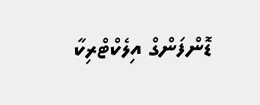ޑޮންފަންގް އިލެކްޓްރިކާ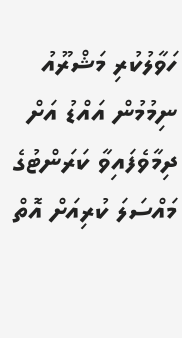ހަވާލުކުރި މަޝްރޫއު ނިމުމުން އައްޑު އަށް ދިމާވެފައިވާ ކަރަންޓުގެ މައްސަލަ ކުރިއަށް އޮތް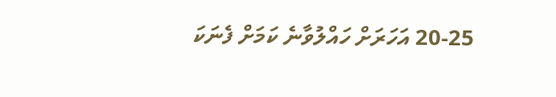20-25 އަހަރަށް ހައްލުވާނެ ކަމަށް ފެނަކަ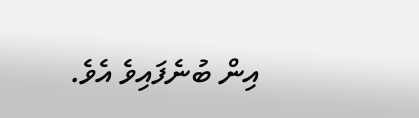އިން ބުނެފައިވެ އެވެ.